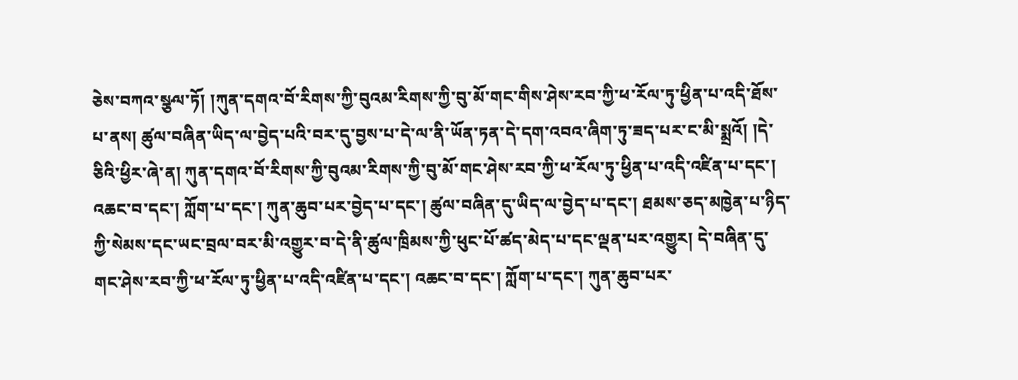ཅེས་བཀའ་སྩལ་ཏོ། །ཀུན་དགའ་བོ་རིགས་ཀྱི་བུའམ་རིགས་ཀྱི་བུ་མོ་གང་གིས་ཤེས་རབ་ཀྱི་ཕ་རོལ་ཏུ་ཕྱིན་པ་འདི་ཐོས་པ་ནས། ཚུལ་བཞིན་ཡིད་ལ་བྱེད་པའི་བར་དུ་བྱས་པ་དེ་ལ་ནི་ཡོན་ཏན་དེ་དག་འབའ་ཞིག་ཏུ་ཟད་པར་ང་མི་སྨྲའོ། །དེ་ཅིའི་ཕྱིར་ཞེ་ན། ཀུན་དགའ་བོ་རིགས་ཀྱི་བུའམ་རིགས་ཀྱི་བུ་མོ་གང་ཤེས་རབ་ཀྱི་ཕ་རོལ་ཏུ་ཕྱིན་པ་འདི་འཛིན་པ་དང་། འཆང་བ་དང་། ཀློག་པ་དང་། ཀུན་ཆུབ་པར་བྱེད་པ་དང་། ཚུལ་བཞིན་དུ་ཡིད་ལ་བྱེད་པ་དང་། ཐམས་ཅད་མཁྱེན་པ་ཉིད་ཀྱི་སེམས་དང་ཡང་བྲལ་བར་མི་འགྱུར་བ་དེ་ནི་ཚུལ་ཁྲིམས་ཀྱི་ཕུང་པོ་ཚད་མེད་པ་དང་ལྡན་པར་འགྱུར། དེ་བཞིན་དུ་གང་ཤེས་རབ་ཀྱི་ཕ་རོལ་ཏུ་ཕྱིན་པ་འདི་འཛིན་པ་དང་། འཆང་བ་དང་། ཀློག་པ་དང་། ཀུན་ཆུབ་པར་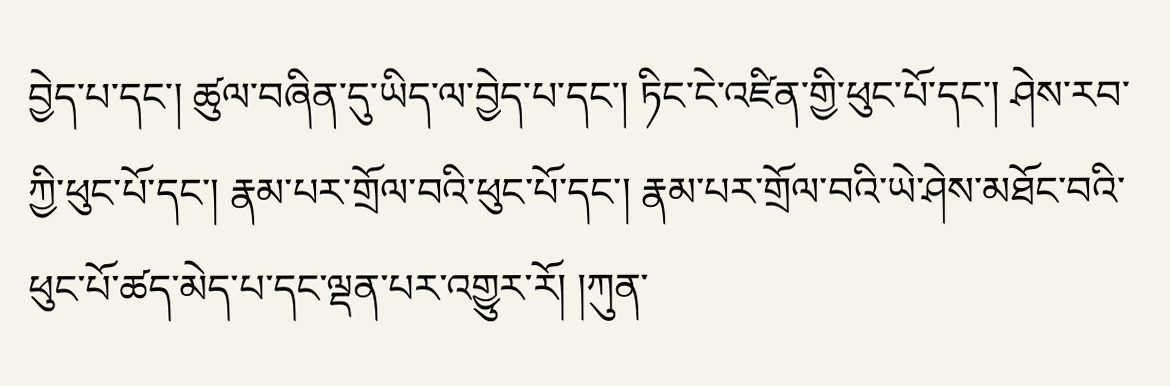བྱེད་པ་དང་། ཚུལ་བཞིན་དུ་ཡིད་ལ་བྱེད་པ་དང་། ཏིང་ངེ་འཛིན་གྱི་ཕུང་པོ་དང་། ཤེས་རབ་ཀྱི་ཕུང་པོ་དང་། རྣམ་པར་གྲོལ་བའི་ཕུང་པོ་དང་། རྣམ་པར་གྲོལ་བའི་ཡེ་ཤེས་མཐོང་བའི་ཕུང་པོ་ཚད་མེད་པ་དང་ལྡན་པར་འགྱུར་རོ། །ཀུན་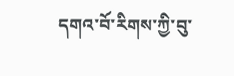དགའ་བོ་རིགས་ཀྱི་བུ་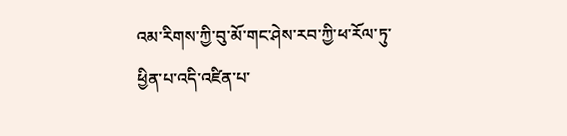འམ་རིགས་ཀྱི་བུ་མོ་གང་ཤེས་རབ་ཀྱི་ཕ་རོལ་ཏུ་ཕྱིན་པ་འདི་འཛིན་པ་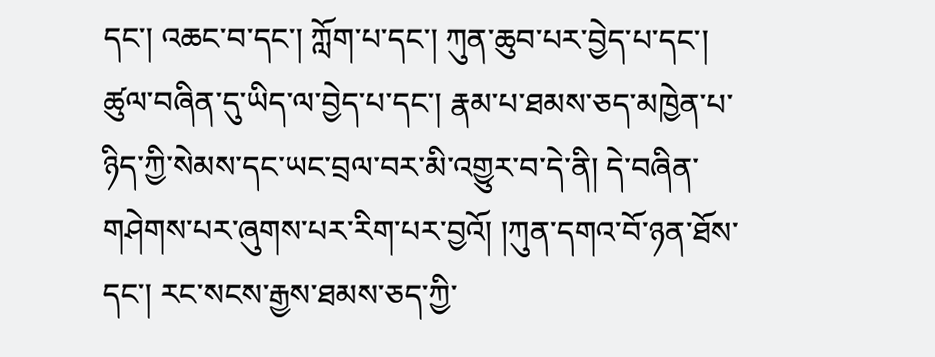དང་། འཆང་བ་དང་། ཀློག་པ་དང་། ཀུན་ཆུབ་པར་བྱེད་པ་དང་། ཚུལ་བཞིན་དུ་ཡིད་ལ་བྱེད་པ་དང་། རྣམ་པ་ཐམས་ཅད་མཁྱེན་པ་ཉིད་ཀྱི་སེམས་དང་ཡང་བྲལ་བར་མི་འགྱུར་བ་དེ་ནི། དེ་བཞིན་གཤེགས་པར་ཞུགས་པར་རིག་པར་བྱའོ། །ཀུན་དགའ་བོ་ཉན་ཐོས་དང་། རང་སངས་རྒྱས་ཐམས་ཅད་ཀྱི་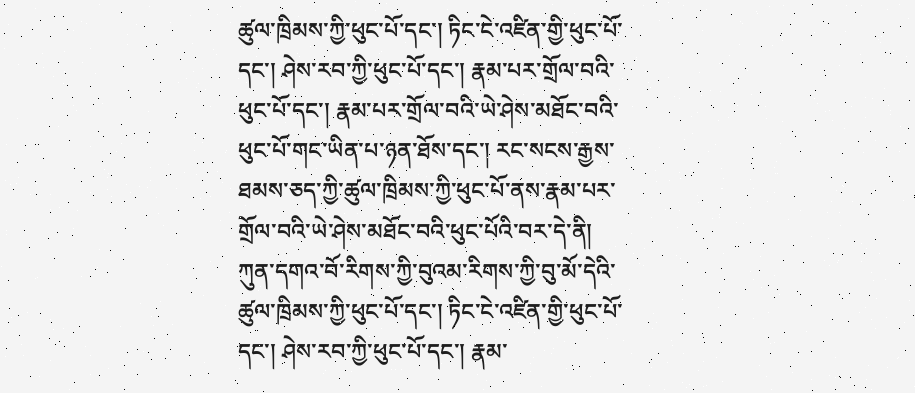ཚུལ་ཁྲིམས་ཀྱི་ཕུང་པོ་དང་། ཏིང་ངེ་འཛིན་གྱི་ཕུང་པོ་དང་། ཤེས་རབ་ཀྱི་ཕུང་པོ་དང་། རྣམ་པར་གྲོལ་བའི་ཕུང་པོ་དང་། རྣམ་པར་གྲོལ་བའི་ཡེ་ཤེས་མཐོང་བའི་ཕུང་པོ་གང་ཡིན་པ་ཉན་ཐོས་དང་། རང་སངས་རྒྱས་ཐམས་ཅད་ཀྱི་ཚུལ་ཁྲིམས་ཀྱི་ཕུང་པོ་ནས་རྣམ་པར་གྲོལ་བའི་ཡེ་ཤེས་མཐོང་བའི་ཕུང་པོའི་བར་དེ་ནི། ཀུན་དགའ་བོ་རིགས་ཀྱི་བུའམ་རིགས་ཀྱི་བུ་མོ་དེའི་ཚུལ་ཁྲིམས་ཀྱི་ཕུང་པོ་དང་། ཏིང་ངེ་འཛིན་གྱི་ཕུང་པོ་དང་། ཤེས་རབ་ཀྱི་ཕུང་པོ་དང་། རྣམ་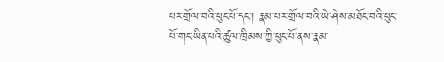པར་གྲོལ་བའི་ཕུང་པོ་དང་། རྣམ་པར་གྲོལ་བའི་ཡེ་ཤེས་མཐོང་བའི་ཕུང་པོ་གང་ཡིན་པའི་ཚུལ་ཁྲིམས་ཀྱི་ཕུང་པོ་ནས་རྣམ་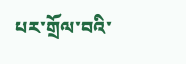པར་གྲོལ་བའི་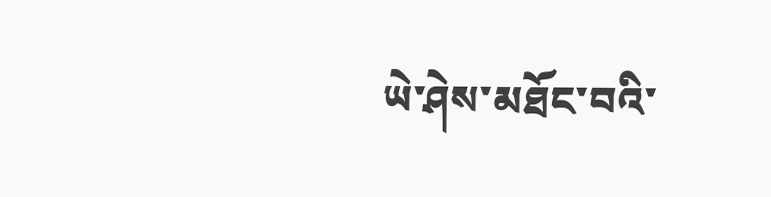ཡེ་ཤེས་མཐོང་བའི་